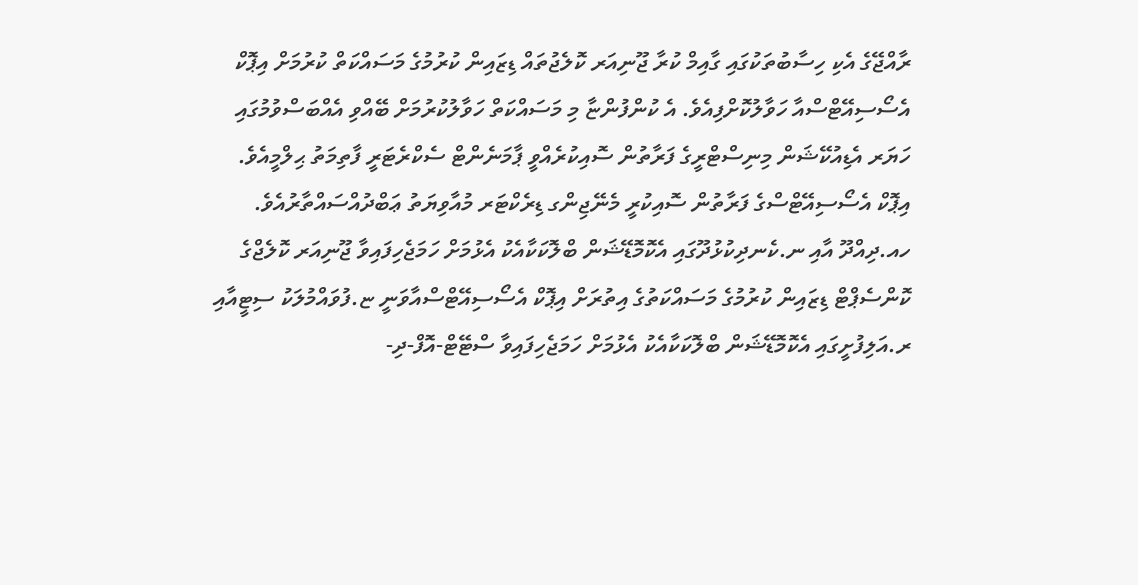ރާއްޖޭގެ އެކި ހިސާބުތަކުގައި ގާއިމް ކުރާ ޖޫނިއަރ ކޮލެޖުތައް ޑިޒައިން ކުރުމުގެ މަސައްކަތް ކުރުމަށް އިޕޮކް އެސޯސިއޭޓްސްއާ ހަވާލުކޮށްފިއެވެ. އެ ކުންފުންޏާ މި މަސައްކަތް ހަވާލުކުރުމަށް ބޭއްވި އެއްބަސްވުމުގައި ހަޔަރ އެޑިއުކޭޝަން މިނިސްޓްރީގެ ފަރާތުން ސޮއިކުރެއްވީ ޕާމަނެންޓް ސެކްރެޓަރީ ފާތިމަތު ޙިލްމީއެވެ. އިޕޮކް އެސޯސިއޭޓްސްގެ ފަރާތުން ސޮއިކުރީ މެނޭޖިންގ ޑިރެކްޓަރ މުއާވިޔަތު ޢަބްދުއްސައްތާރުއެވެ.
ހއ.ދިއްދޫ އާއި ނ.ކެނދިކުޅުދޫގައި އެކޮމޮޑޭޝަން ބްލޮކަކާއެކު އެޅުމަށް ހަމަޖެހިފައިވާ ޖޫނިއަރ ކޮލެޖްގެ ކޮންސެޕްޓް ޑިޒައިން ކުރުމުގެ މަސައްކަތުގެ އިތުރަށް އިޕޮކް އެސޯސިއޭޓްސްއާވަނީ ޏ.ފުވައްމުލަކު ސިޓީއާއި ރ.އަލިފުށީގައި އެކޮމޮޑޭޝަން ބްލޮކަކާއެކު އެޅުމަށް ހަމަޖެހިފައިވާ ސްޓޭޓް-އޮފް-ދި-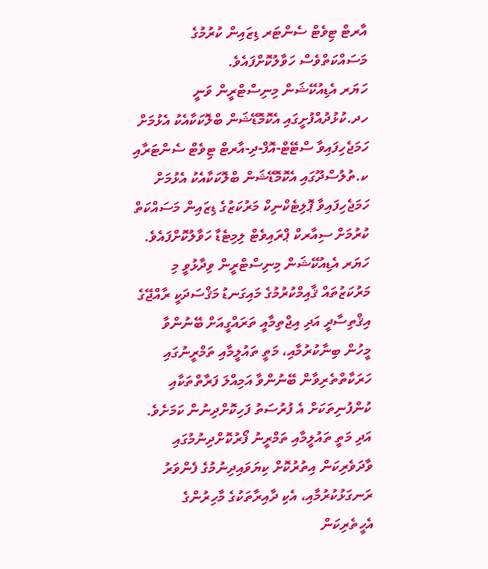އާރޓް ޓިވެޓް ސެންޓަރ ޑިޒައިން ކުރުމުގެ މަސައްކަތްވެސް ހަވާލުކޮށްފައެވެ.
ހަޔަރ އެޑިއުކޭޝަން މިނިސްޓްރީން ވަނީ ހދ.ކުޅުދުއްފުށީގައި އެކޮމޮޑޭޝަން ބްލޮކަކާއެކު އެޅުމަށް ހަމަޖެހިފައިވާ ސްޓޭޓް-އޮފް-ދި-އާރޓް ޓިވެޓް ސެންޓަރާއި ކ.ތުލުސްދޫގައި އެކޮމޮޑޭޝަން ބްލޮކަކާއެކު އެޅުމަށް ހަމަޖެހިފައިވާ ޕޮލިޓެކްނިކް މަރުކަޒުގެ ޑިޒައިން މަސައްކަތް ކުރުމަށް ސިއާރކް ޕްރައިވެޓް ލިމިޓެޑާ ހަވާލުކޮށްފައެވެ.
ހަޔަރ އެޑިއުކޭޝަން މިނިސްޓްރީން ވިދާޅުވީ މި މަރުކަޒުތައް ޤާއިމްކުރުމުގެ މައިގަނޑު މަޤްސަދަކީ ރާއްޖޭގެ އިޤްތިސާދީ އަދި އިޖްތިމާއީ ތަރައްގީއަށް ބޭނުންވާ މީހުން ބިނާކުރުމާއި، މަތީ ތައުލީމާއި ތަމްރީނުގައި ހަރަކާތްތެރިވާން ބޭނުންވާ އަމިއްލަ ފަރާތްތަކާއި ކުންފުނިތަކަށް އެ ފުރުސަތު ފަހިކޮށްދިނުން ކަމަށެވެ. އަދި މަތީ ތައުލީމާއި ތަމްރީނު ފޯރުކޮށްދިނުމުގައި ވާދަވެރިކަން އިތުރުކޮށް ކިޔަވައިދިނުމުގެ ފެންވަރު ރަނގަޅުކުރުމާއި، އެކި ދާއިރާތަކުގެ މާހިރުންގެ އެހީތެރިކަން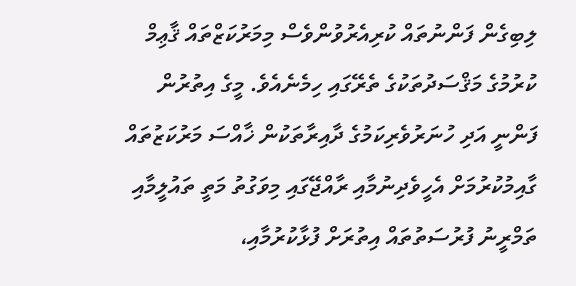ލިބިގެން ފަންނުތައް ކުރިއެރުވުންވެސް މިމަރުކަޒްތައް ޤާޢިމް ކުރުމުގެ މަޤްސަދުތަކުގެ ތެރޭގައި ހިމެނެއެވެ. މީގެ އިތުރުން ފަންނީ އަދި ހުނަރުވެރިކަމުގެ ދާއިރާތަކުން ޚާއްސަ މަރުކަޒުތައް ގާއިމުކުރުމަށް އެހީވެދިނުމާއި ރާއްޖޭގައި މިވަގުތު މަތީ ތައުލީމާއި ތަމްރީނު ފުރުސަތުތައް އިތުރަށް ފުޅާކުރުމާއި،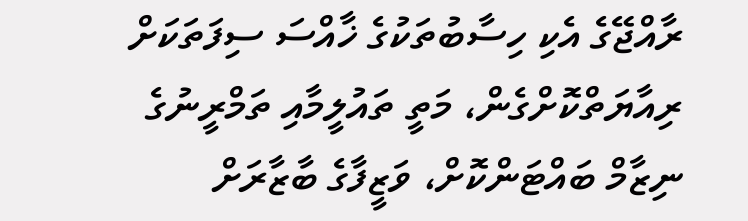ރާއްޖޭގެ އެކި ހިސާބުތަކުގެ ޚާއްސަ ސިފަތަކަށް ރިއާޔަތްކޮށްގެން، މަތީ ތައުލީމާއި ތަމްރީނުގެ ނިޒާމް ބައްޓަންކޮށް، ވަޒީފާގެ ބާޒާރަށް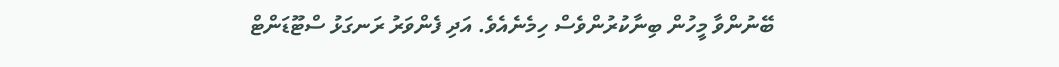ބޭނުންވާ މީހުން ބިނާކުރުންވެސް ހިމެނެއެވެ. އަދި ފެންވަރު ރަނގަޅު ސްޓޫޑަންޓް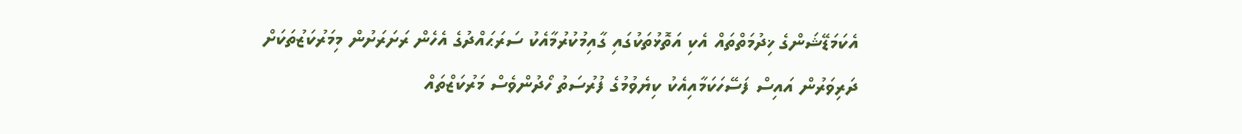އެކަމަޑޭޝަންގެ ޚިދުމަތްތައް އެކި އަތޮޅުތަކުގައި ގާއިމުކުރުމާއެކު ސަރަޙައްދުގެ އެހެން ރަށަރަށުން މިމަރުކަޒުތަކަށް ދަރިވަރުން އައިސް ފަސޭހަކަމާއިއެކު ކިޔެވުމުގެ ފުރުސަތު ހޯދުންވެސް މަރުކަޒްތައް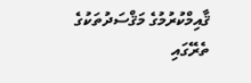ޤާއިމްކުރުމުގެ މަޤްސަދުތަކުގެ ތެރޭގައި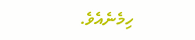ހިމެނެއެވެ.